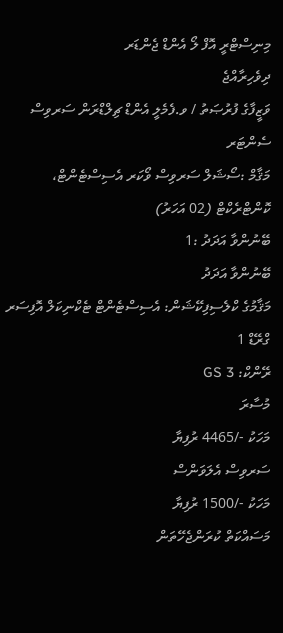މިނިސްޓްރީ އޮފް ލޯ އެންޑް ޖެންޑަރ
ދިވެހިރާއްޖެ
ވަޒީފާގެ ފުރުޞަތު / ވ.ފެމެލީ އެންޑް ޗިލްޑްރަން ސަރވިސް ސެންޓަރ
މަޤާމް :ސޯޝަލް ސަރވިސް ވޯކަރ އެސިސްޓެންޓް، ކޮންޓްރެކްޓް (02 އަހަރު)
ބޭނުންވާ އަދަދު :1
ބޭނުންވާ އަދަދު
މަޤާމުގެ ކްލެސިފިކޭޝަން: އެސިސްޓެންޓް ޓެކްނިކަލް އޮފިސަރ ގްރޭޑް 1
ރޭންކް: GS 3
މުސާރަ
މަހަކު -/4465 ރުފިޔާ
ސަރވިސް އެލަވަންސް
މަހަކު -/1500 ރުފިޔާ
މަސައްކަތް ކުރަންޖެހޭތަން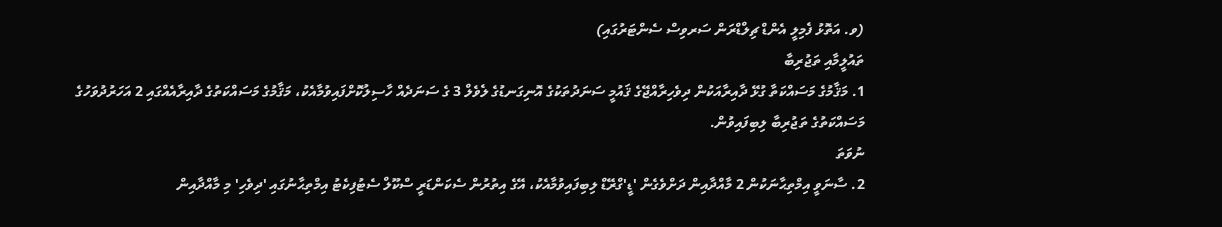(ވ. އަތޮޅު ފެމިލީ އެންޑް ޗިލްޑްރަން ސަރވިސް ސެންޓަރުގައި)
ތައުލީމާއި ތަޖުރިބާ
1. މަޤާމުގެ މަސައްކަތާ ގުޅޭ ދާއިރާއަކުން ދިވެހިރާއްޖޭގެ ޤައުމީ ސަނަދުތަކުގެ އޮނިގަނޑުގެ ލެވެލް 3 ގެ ސަނަދެއް ހާސިލުކޮށްފައިވުމާއެކު، މަޤާމުގެ މަސައްކަތުގެ ދާއިރާއެއްގައި 2 އަހަރުދުވަހުގެ މަސައްކަތުގެ ތަޖުރިބާ ލިބިފައިވުން.
ނުވަތަ
2. ސާނަވީ އިމްތިޙާނަކުން 2 މާއްދާއިން ދަށްވެގެން 'ޑީ'ގްރޭޑް ލިބިފައިވުމާއެކު، އޭގެ އިތުރުން ސެކަންޑަރީ ސްކޫލް ސެޓުފިކެޓު އިމްތިޙާނުގައި 'ދިވެހި' މި މާއްދާއިން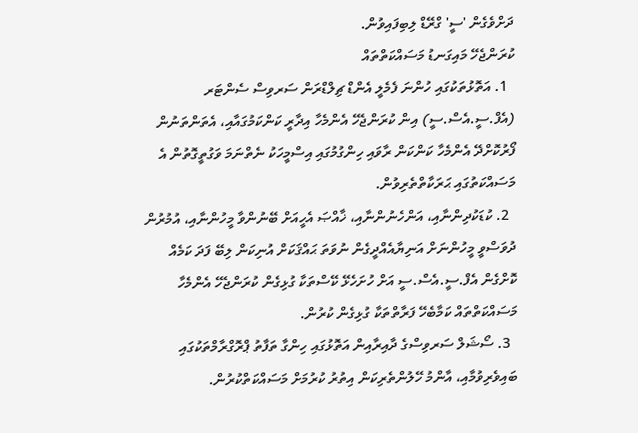ދަށްވެގެން 'ސީ' ގްރޭޑް ލިބިފައިވުން.
ކުރަންޖެހޭ މައިގަނޑު މަސައްކަތްތައް
  1. އަތޮޅުތަކުގައި ހުންނަ ފެމެލީ އެންޑް ޗިލްޑްރަން ސަރވިސް ސެންޓަރ (އެފް.ސީ.އެސް.ސީ) އިން ކުރަންޖެހޭ އެންމެހާ އިދާރީ ކަންކަމުގައާއި، އެތަންތަނުން ފޯރުކޮށްދޭ އެންމެހާ ކަންކަން ރާވައި ހިންގުމުގައި އިސްމީހަކު ނެތްނަމަ ވަގުތީގޮތުން އެ މަސައްކަތުގައި ޙަރަކާތްތެރިވުން.
  2. ކުޑަކުދިންނާއި، އަންހެނުންނާއި، ޚާއްޞަ އެހީއަށް ބޭނުންވާ މީހުންނާއި، އުމުރުން ދުވަސްވީ މީހުންނަށް އަނިޔާއެއްދީގެން ނުވަތަ ޙައްޤަކަށް އުނިކަން ލިބޭ ފަދަ ކަމެއް ކޮށްގެން އެފް.ސީ.އެސް.ސީ އަށް ހުށަހެޅޭ ކޭސްތަކާ ގުޅިގެން ކުރަންޖެހޭ އެންމެހާ މަސައްކަތްތައް ކަމާބެހޭ ފަރާތްތަކާ ގުޅިގެން ކުރުން.
  3. ސޯޝަލް ސަރވިސްގެ ދާއިރާއިން އަތޮޅުގައި ހިންގާ ތަފާތު ޕްރޮގްރާމްތަކުގައި ބައިވެރިވުމާއި، އާންމު ހޭލުންތެރިކަން އިތުރު ކުރުމަށް މަސައްކަތްކުރުން.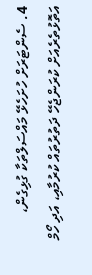4. ސެންޓަރަށް ހުށަހެޅޭ މައްސަލްތަކާ ގުޅިގެން، އަތޮޅުތެރެއަށް ކުރަންޖެހޭ ދަތުރުތައް ކުރުމާއި، އަދި ހޯމް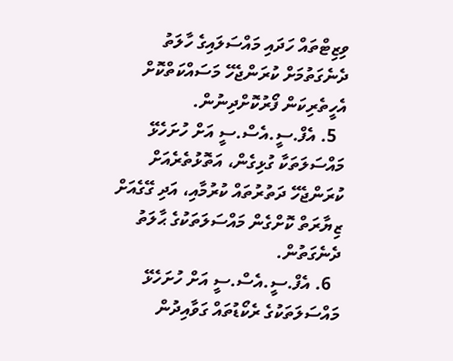ވިޒިޓްތައް ހަދައި މައްސަލައިގެ ހާލަތު ދެނެގަތުމަށް ކުރަންޖެހޭ މަސައްކަތްކޮށް އެހީތެރިކަން ފޯރުކޮށްދިނުން.
  5. އެފް.ސީ.އެސް.ސީ އަށް ހުށަހެޅޭ މައްސަލަތަކާ ގުޅިގެން، އަތޮޅުތެރެއަށް ކުރަންޖެހޭ ދަތުރުތައް ކުރުމާއި، އަދި ގޭގެއަށް ޒިޔާރަތް ކޮށްގެން މައްސަލަތަކުގެ ޙާލަތު ދެނެގަތުން.
  6. އެފް.ސީ.އެސް.ސީ އަށް ހުށަހެޅޭ މައްސަލަތަކުގެ ރެކޯޑުތައް ގަވާއިދުން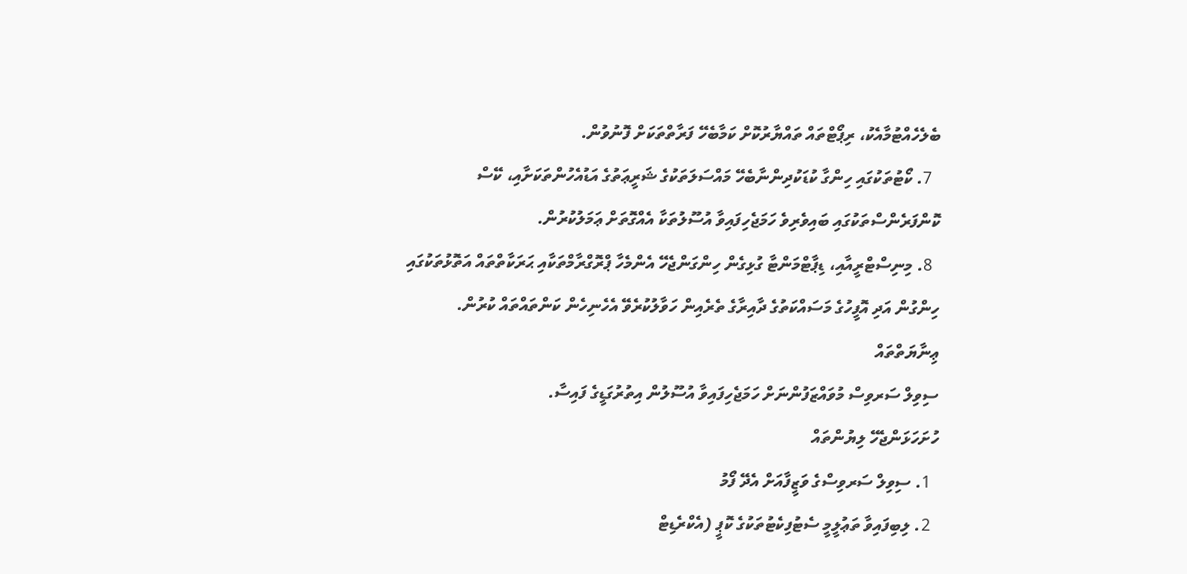ބެލެހެއްޓުމާއެކު، ރިޕޯޓްތައް ތައްޔާރުކޮށް ކަމާބެހޭ ފަރާތްތަކަށް ފޮނުވުން.
  7. ކޯޓުތަކުގައި ހިންގާ ކުޑަކުދިންނާބެހޭ މައްސަލަތަކުގެ ޝަރީޢަތުގެ އަޑުއެހުންތަކަށާއި، ކޭސް ކޮންފަރެންސްތަކުގައި ބައިވެރިވެ ހަމަޖެހިފައިވާ އުސޫލުތަކާ އެއްގޮތަށް ޢަމަލުކުރުން.
  8. މިނިސްޓްރީއާއި، ޑިޕާޓްމަންޓާ ގުޅިގެން ހިންގަންޖެހޭ އެންމެހާ ޕްރޮގްރާމްތަކާއި ޙަރަކާތްތައް އަތޮޅުތަކުގައި ހިންގުން އަދި އޮފީހުގެ މަސައްކަތުގެ ދާއިރާގެ ތެރެއިން ހަވާލުކުރެވޭ އެހެނިހެން ކަންތައްތައް ކުރުން.
ޢިނާޔަތްތައް
ސިވިލް ސަރވިސް މުވައްޒަފުންނަށް ހަމަޖެހިފައިވާ އުސޫލުން އިތުރުގަޑީގެ ފައިސާ.
ހުށަހަޅަންޖެހޭ ލިޔުންތައް
  1. ސިވިލް ސަރވިސްގެ ވަޒީފާއަށް އެދޭ ފޯމު
  2. ލިބިފައިވާ ތަޢުލީމީ ސެޓުފިކެޓުތަކުގެ ކޮޕީ (އެކްރެޑިޓް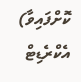ކޮށްފައިވާ) އެކްރެޑިޓް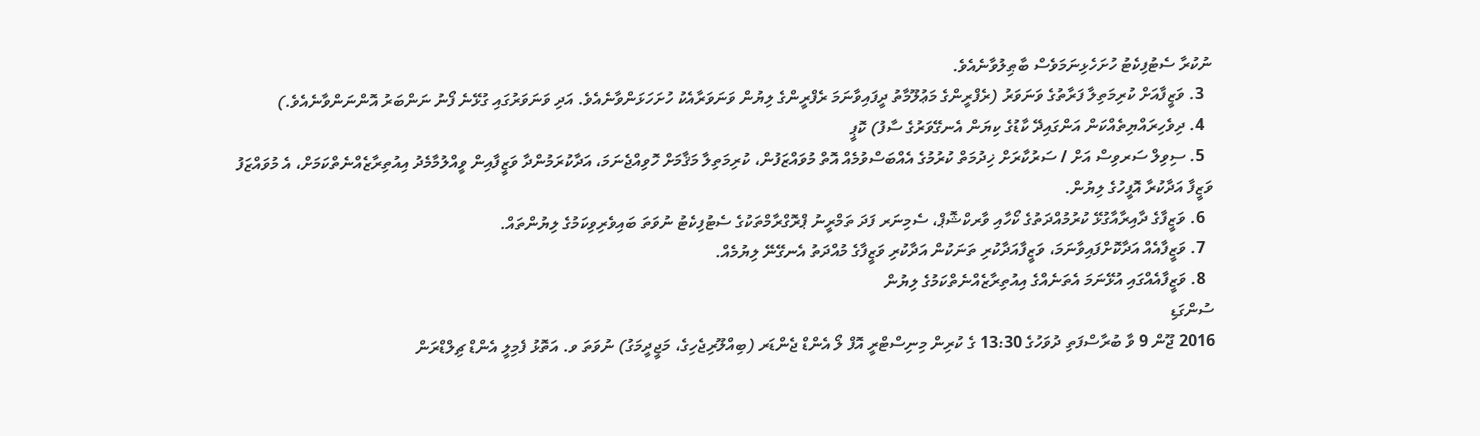ނުކުރާ ސެޓުފިކެޓު ހުށަހެޅިނަމަވެސް ބާޠިލުވާނެއެވެ.
  3. ވަޒީފާއަށް ކުރިމަތިލާ ފަރާތުގެ ވަނަވަރު (ރެފްރީންގެ މަޢުލޫމާތު ދީފައިވާނަމަ ރެފްރީންގެ ލިޔުން ވަނަވަރާއެކު ހުށަހަޅަންވާނެއެވެ. އަދި ވަނަވަރުގައި ގުޅޭނެ ފޯނު ނަންބަރު އޮންނަންވާނެއެވެ.)
  4. ދިވެހިރައްޔިތެއްކަން އަންގައިދޭ ކާޑުގެ ކިޔަން އެނގޭވަރުގެ ސާފު) ކޮޕީ
  5. ސިވިލް ސަރވިސް އަށް / ސަރުކާރަށް ޚިދުމަތް ކުރުމުގެ އެއްބަސްވުމެއް އޮތް މުވައްޒަފުން، ކުރިމަތިލާ މަޤާމަށް ހޮވިއްޖެނަމަ، އަދާކުރަމުންދާ ވަޒީފާއިން ވީއްލުމާމެދު އިއުތިރާޒެއްނެތްކަމަށް، އެ މުވައްޒަފު ވަޒީފާ އަދާކުރާ އޮފީހުގެ ލިޔުން.
  6. ވަޒީފާގެ ދާއިރާއާގުޅޭ ކުރުމުއްދަތުގެ ކޯހާއި ވާރކްޝޮޕް، ސެމިނަރ ފަދަ ތަމްރީނު ޕްރޮގްރާމްތަކުގެ ސެޓުފިކެޓު ނުވަތަ ބައިވެރިވިކަމުގެ ލިޔުންތައް.
  7. ވަޒީފާއެއް އަދާކޮށްފައިވާނަމަ، ވަޒީފާއަދާކުރި ތަނަކުން އަދާކުރި ވަޒީފާގެ މުއްދަތު އެނގޭނޭ ލިޔުމެއް.
  8. ވަޒީފާއެއްގައި އުޅޭނަމަ އެތަނެއްގެ އިއުތިރާޒެއްނެތްކަމުގެ ލިޔުން
ސުންގަޑި
2016 ޖޫން 9 ވާ ބުރާސްފަތި ދުވަހުގެ 13:30 ގެ ކުރިން މިނިސްޓްރީ އޮފް ލޯ އެންޑް ޖެންޑަރ (ބިއްލޫރިޖެހިގެ، މަޖީދީމަގު) ނުވަތަ ވ. އަތޮޅު ފެމިލީ އެންޑް ޗިލްޑްރަން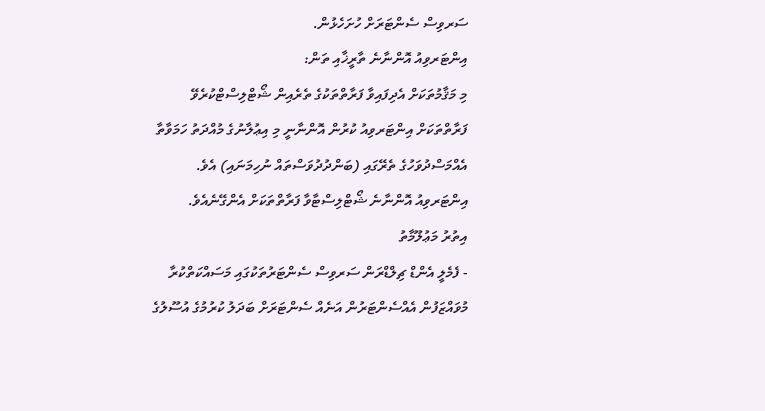ސަރވިސް ސެންޓަރަށް ހުށަހެޅުން.
އިންޓަރވިއު އޮންނާނެ ތާރީޚާއި ތަން:
މި މަޤާމުތަކަށް އެދިފައިވާ ފަރާތްތަކުގެ ތެރެއިން ޝޯޓްލިސްޓްކުރެވޭ ފަރާތްތަކަށް އިންޓަރވިއު ކުރުން އޮންނާނީ މި އިޢުލާނުގެ މުއްދަތު ހަމަވާތާ އެއްމަސްދުވަހުގެ ތެރޭގައި (ބަންދުދުވަސްތައް ނުހިމަނައި) އެވެ. އިންޓަރވިއު އޮންނާނެ ޝޯޓްލިސްޓާވާ ފަރާތްތަކަށް އެންގޭނެއެވެ.
އިތުރު މަޢުލޫމާތު
- ފެމެލީ އެންޑް ޗިލްޑްރަން ސަރވިސް ސެންޓަރުތަކުގައި މަސައްކަތްކުރާ މުވައްޒަފުން އެއްސެންޓަރުން އަނެއް ސެންޓަރަށް ބަދަލު ކުރުމުގެ އުސޫލުގެ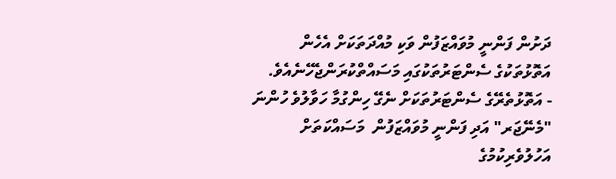ދަށުން ފަންނީ މުވައްޒަފުން ވަކި މުއްދަތަކަށް އެހެން އަތޮޅުތަކުގެ ސެންޓަރުތަކުގައި މަސައްތްކުރަންޖެހޭނެއެވެ.
- އަތޮޅުތެރޭގެ ސެންޓަރުތަކަށް ނެގޭ ހިންގުމާ ހަވާލުވެ ހުންނަ "މެނޭޖަރ" އަދި ފަންނީ މުވައްޒަފުން  މަސައްކަތަށް އަހުލުވެރިކުމުގެ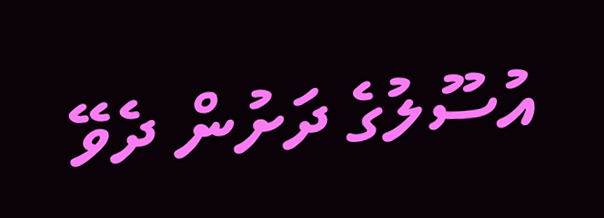އުސޫލުގެ ދަށުން ދެވޭ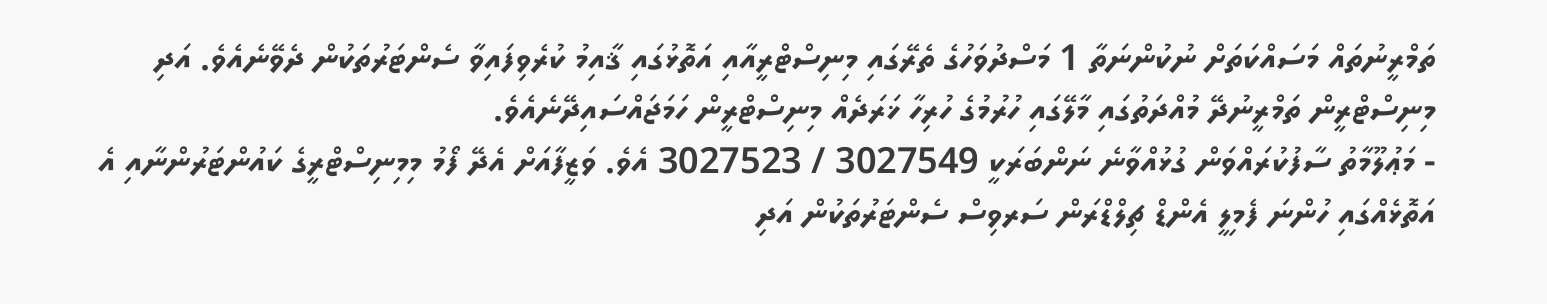ތަމްރީނުތައް މަސައްކަތަށް ނުކުންނަތާ 1 މަސްދުވަހުގެ ތެރޭގައި މިނިސްޓްރީއާއި އަތޮޅުގައި ޤާއިމު ކުރެވިފައިވާ ސެންޓަރުތަކުން ދެވޭނެއެވެ. އަދި މިނިސްޓްރީން ތަމްރީނުދޭ މުއްދަތުގައި މާލޭގައި ހުރުމުގެ ހުރިހާ ޚަރަދެއް މިނިސްޓްރީން ހަމަޖައްސައިދޭނެއެވެ.
- މަޢުލޫމާތު ސާފުކުރައްވަން ގުޅުއްވާނެ ނަންބަރަކީ 3027549 / 3027523 އެވެ. ވަޒީފާއަށް އެދޭ ފޯމު މިމިނިސްޓްރީގެ ކައުންޓަރުންނާއި އެ އަތޮޅެއްގައި ހުންނަ ފެމިލީ އެންޑް ޗިލްޑްރަން ސަރވިސް ސެންޓަރުތަކުން އަދި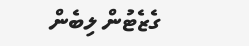ގެޒެޓުން ލިބެން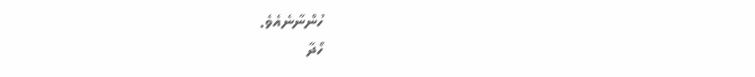ހުންނާނެއެވެ.
ހޯދާ